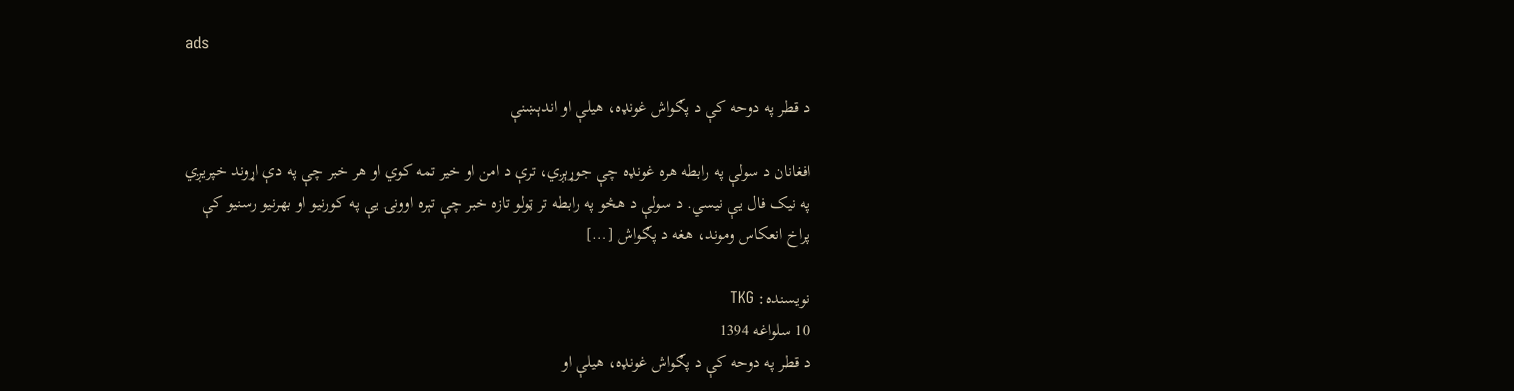ads

د قطر په دوحه كې د پګواش غونډه، هیلې او اندېښنې

افغانان د سولې په رابطه هره غونډه چې جوړېږي، ترې د امن او خیر تمه کوي او هر خبر چې په دې اړوند خپریږي په نیک فال یې نیسي. د سولې د هڅو په رابطه تر ټولو تازه خبر چې تېره اوونۍ یې په کورنیو او بهرنیو رسنیو کې پراخ انعکاس وموند، هغه د پګواش […]

نویسنده: TKG
10 سلواغه 1394
د قطر په دوحه كې د پګواش غونډه، هیلې او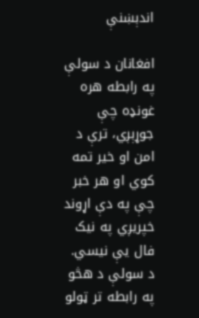اندېښنې

افغانان د سولې په رابطه هره غونډه چې جوړېږي، ترې د امن او خیر تمه کوي او هر خبر چې په دې اړوند خپریږي په نیک فال یې نیسي.
د سولې د هڅو په رابطه تر ټولو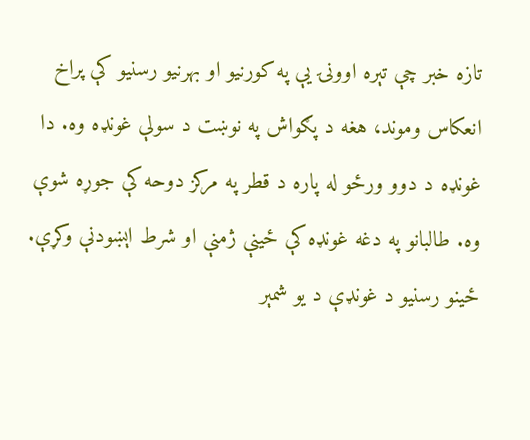تازه خبر چې تېره اوونۍ یې په کورنیو او بهرنیو رسنیو کې پراخ انعکاس وموند، هغه د پګواش په نوښت د سولې غونډه وه. دا غونډه د دوو ورځو له پاره د قطر په مرکز دوحه کې جوړه شوې وه. طالبانو په دغه غونډه کې ځینې ژمنې او شرط اېښودنې وکړې. ځینو رسنیو د غونډې د یو شمېر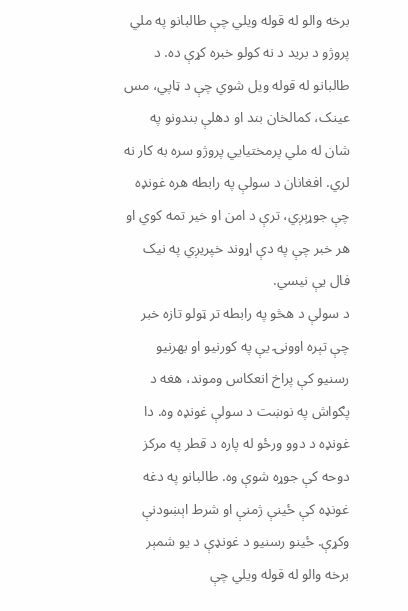برخه والو له قوله ویلي چې طالبانو په ملي پروژو د برید د نه کولو خبره کړې ده. د طالبانو له قوله ویل شوي چې د ټاپي، مس عینک، کمالخان بند او دهلې بندونو په شان له ملي پرمختیايي پروژو سره به کار نه لري. افغانان د سولې په رابطه هره غونډه چې جوړېږي، ترې د امن او خیر تمه کوي او هر خبر چې په دې اړوند خپریږي په نیک فال یې نیسي.
د سولې د هڅو په رابطه تر ټولو تازه خبر چې تېره اوونۍ یې په کورنیو او بهرنیو رسنیو کې پراخ انعکاس وموند، هغه د پګواش په نوښت د سولې غونډه وه. دا غونډه د دوو ورځو له پاره د قطر په مرکز دوحه کې جوړه شوې وه. طالبانو په دغه غونډه کې ځینې ژمنې او شرط اېښودنې وکړې. ځینو رسنیو د غونډې د یو شمېر برخه والو له قوله ویلي چې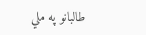طالبانو په ملي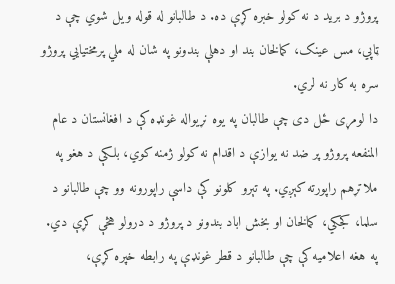پروژو د برید د نه کولو خبره کړې ده. د طالبانو له قوله ویل شوي چې د ټاپي، مس عینک، کمالخان بند او دهلې بندونو په شان له ملي پرمختیايي پروژو سره به کار نه لري.
دا لومړی ځل دی چې طالبان په یوه نړیواله غونډه کې د افغانستان د عام المنفعه پروژو پر ضد نه یوازې د اقدام نه کولو ژمنه کوي، بلکې د هغو په ملاتړهم راپورته کېږي. په تېرو کلونو کې داسې راپورونه وو چې طالبانو د سلما، کجکي، کمالخان او بخش اباد بندونو د پروژو د درولو هڅې کړې دي.
په هغه اعلامیه کې چې طالبانو د قطر غونډې په رابطه خپره کړې،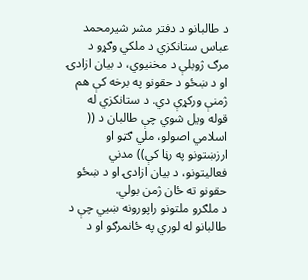د طالبانو د دفتر مشر شیرمحمد عباس ستانکزي د ملکي وګړو د مرګ ژوبلې د مخنیوي، د بیان ازادۍ او د ښځو د حقونو په برخه کې هم ژمنې ورکړې دي. د ستانکزي له قوله ویل شوي چې طالبان د (( اسلامي اصولو، ملي ګټو او ارزښتونو په رڼا کې)) مدني فعالیتونو، د بیان ازادۍ او د ښځو حقونو ته ځان ژمن بولي.
د ملګرو ملتونو راپورونه ښيي چې د طالبانو له لوري په ځانمرګو او د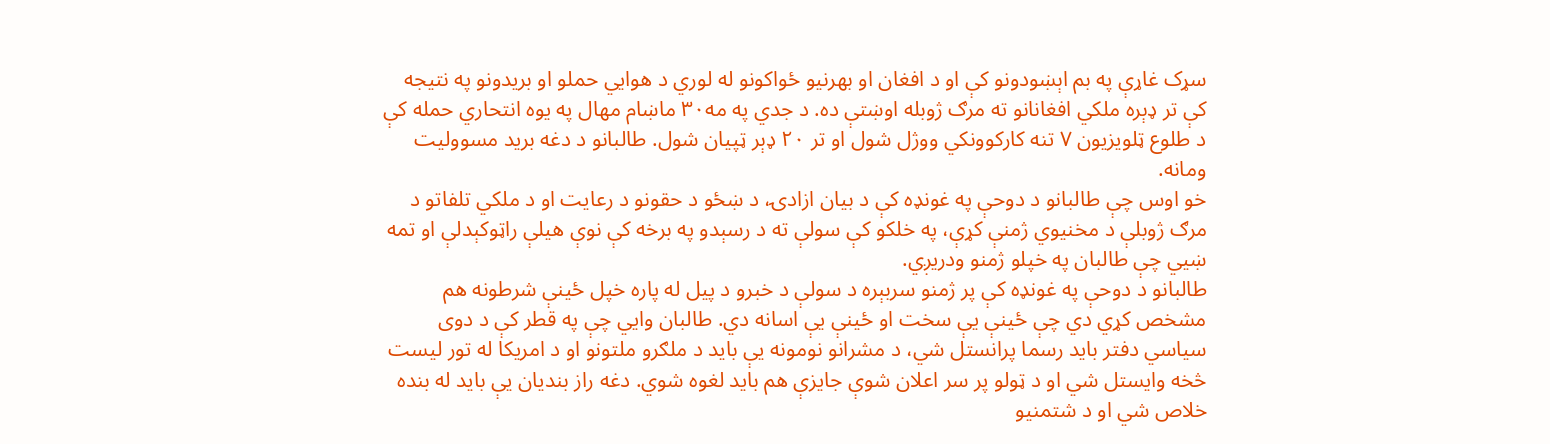سړک غاړې په بم اېښودونو کې او د افغان او بهرنیو ځواکونو له لوري د هوايي حملو او بریدونو په نتیجه کې تر ډېره ملکي افغانانو ته مرګ ژوبله اوښتې ده. د جدي په مه۳۰ ماښام مهال په یوه انتحاري حمله کې د طلوع ټلویزیون ۷ تنه کارکوونکي ووژل شول او تر ۲۰ ډېر ټپیان شول. طالبانو د دغه برید مسوولیت ومانه.
خو اوس چې طالبانو د دوحې په غونډه کې د بیان ازادۍ، د ښځو د حقونو د رعایت او د ملکي تلفاتو د مرګ ژوبلې د مخنیوي ژمنې کړې، په خلکو کې سولې ته د رسېدو په برخه کې نوې هیلې راټوکېدلې او تمه ښيي چې طالبان په خپلو ژمنو ودریږي.
طالبانو د دوحې په غونډه کې پر ژمنو سربېره د سولې د خبرو د پیل له پاره خپل ځینې شرطونه هم مشخص کړي دي چې ځینې یې سخت او ځینې یې اسانه دي. طالبان وايي چې په قطر کې د دوی سیاسي دفتر باید رسما پرانستل شي، د مشرانو نومونه یې باید د ملګرو ملتونو او د امریکا له تور لیست څخه وایستل شي او د ټولو پر سر اعلان شوې جایزې هم باید لغوه شوي. دغه راز بندیان یې باید له بنده خلاص شي او د شتمنیو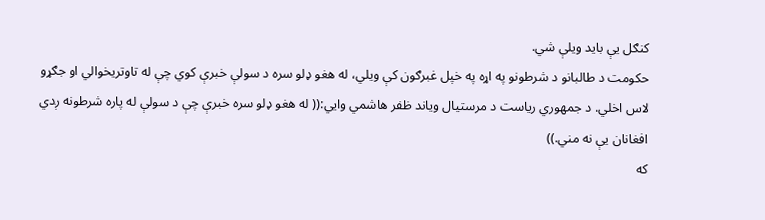کنګل یې باید ویلې شي.
حکومت د طالبانو د شرطونو په اړه په خپل غبرګون کې ویلي، له هغو ډلو سره د سولې خبرې کوي چې له تاوتریخوالي او جګړو لاس اخلي. د جمهوري ریاست د مرستیال ویاند ظفر هاشمي وايي:(( له هغو ډلو سره خبرې چې د سولې له پاره شرطونه ږدي افغانان یې نه مني.))
که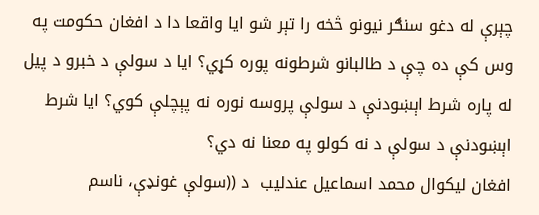چېرې له دغو سنګر نیونو څخه را تېر شو ایا واقعا دا د افغان حکومت په وس کې ده چې د طالبانو شرطونه پوره کړي؟ ایا د سولې د خبرو د پیل له پاره شرط اېښودنې د سولې پروسه نوره نه پېچلې کوي؟ ایا شرط اېښودنې د سولې د نه کولو په معنا نه دي؟
افغان لیکوال محمد اسماعیل عندلیب  د ((سولې غونډې، ناسم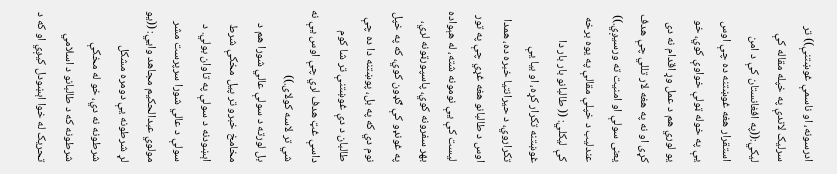ادرسونه، او ناسمې غوښتنې)) تر سرلیک لاندې په خپله مقاله کې لیکي:((په افغانستان کې د امن استقرار هغه غوښتنه ده چې اوس يې په خوله ټولې خواوې کوي، خو يو لوري هم د عمل وړ اقدام نه دی کړی او نه په هغه لار تللي چې هدف يعنی سولې او امنيت ته ورسيږي.))
عندلیب د خپلې مقالې په یوه برخه کې لیکلي: (( طالبانو بار بار دا غوښتنه تکرار کړه، او بيا يې تکراروي، د حيرانتيا خبره ده، همدا اوس د طالبانو هغه غړي چې په تور لیست کې يې نومونه شته، له هېواده بهر سفرونه کوي، پاسپورټونه لري، په غونډو کې ګډون کوي، که په خپل نوم دي که په بل، پوښتنه دا ده چې طالبان د دې غوښتنې تر شا کوم داسې غټ هدف لري چې اوس يې نه شي تر لاسه کولای.))
بل لورته د سولې عالي شورا هم د مخامخ خبرو تر پیل مخکې شرط اېښودنه د سولې په تاوان بولي. د سولې د عالي شورا سرپرست مشر مولوي عبدالحکیم مجاهد وايي: ((یو لړ شرطونه یې دومره مشکل شرطونه نه دي، خو له مخکې شرطونه که د طالبانو د اسلامي تحریک له خوا اېښودل کیږي او که د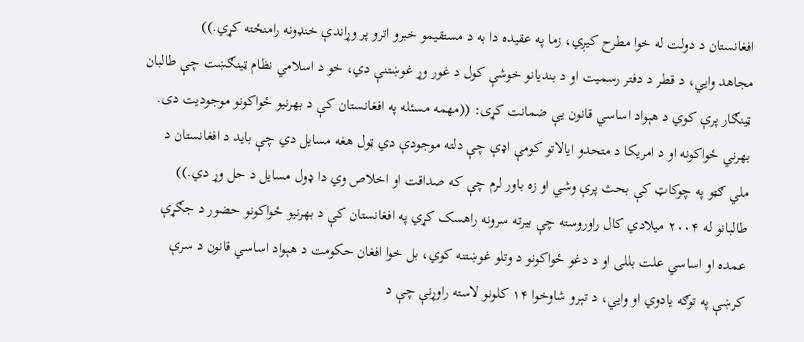افغانستان د دولت له خوا مطرح کیږي، زما په عقیده دا به د مستقیمو خبرو اترو پر وړاندې خنډونه رامنځته کړي.))
مجاهد وايي، د قطر د دفتر رسمیت او د بندیانو خوشې کول د غور وړ غوښتنې دي، خو د اسلامي نظام ټینګښت چې طالبان ټینګار پرې کوي د هېواد اساسي قانون یې ضمانت کړی: ((مهمه مسئله په افغانستان کې د بهرنیو ځواکونو موجودیت دی. بهرني ځواکونه او د امریکا د متحدو ایالاتو کومې اډې چې دلته موجودې دي ټول هغه مسایل دي چې باید د افغانستان د ملي ګټو په چوکاټ کې بحث پرې وشي او زه باور لرم چې که صداقت او اخلاص وي دا ډول مسایل د حل وړ دي.))
طالبانو له ۲۰۰۴ میلادي کال راوروسته چې بیرته سرونه راهسک کړي په افغانستان کې د بهرنیو ځواکونو حضور د جګړې عمده او اساسي علت بللی او د دغو ځواکونو د وتلو غوښتنه کوي، بل خوا افغان حکومت د هېواد اساسي قانون د سرې کرښې په توګه یادوي او وايي، د تېرو شاوخوا ۱۴ کلونو لاسته راوړنې چې د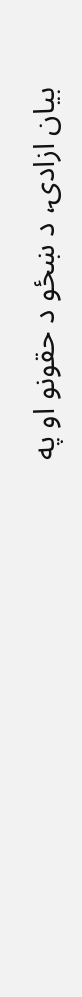بیان ازادۍ، د ښځو د حقونو او په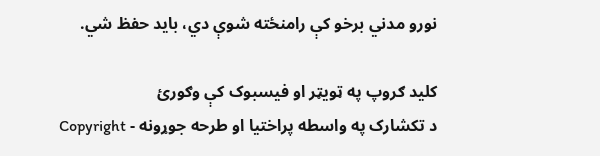نورو مدني برخو کې رامنځته شوې دي، باید حفظ شي.

کلید ګروپ په ټویټر او فیسبوک کې وګورئ
د تکشارک په واسطه پراختیا او طرحه جوړونه - Copyright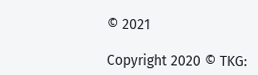© 2021

Copyright 2020 © TKG: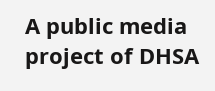A public media project of DHSA